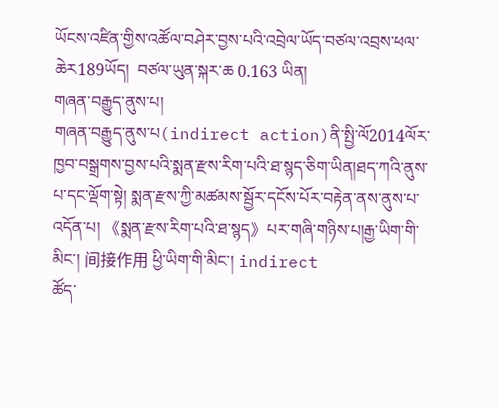ཡོངས་འཛིན་གྱིས་འཚོལ་བཤེར་བྱས་པའི་འབྲེལ་ཡོད་བཙལ་འབྲས་ཕལ་ཆེར189ཡོད།  བཙལ་ཡུན་སྐར་ཆ 0.163 ཡིན།
གཞན་བརྒྱུད་ནུས་པ།
གཞན་བརྒྱུད་ནུས་པ(indirect action)ནི་སྤྱི་ལོ2014ལོར་ཁྱབ་བསྒྲགས་བྱས་པའི་སྨན་རྫས་རིག་པའི་ཐ་སྙད་ཅིག་ཡིན།ཐད་ཀའི་ནུས་པ་དང་ལྡོག་སྟེ། སྨན་རྫས་ཀྱི་མཚམས་སྦྱོར་དངོས་པོར་བརྟེན་ནས་ནུས་པ་འདོན་པ། 《སྨན་རྫས་རིག་པའི་ཐ་སྙད》པར་གཞི་གཉིས་པ།རྒྱ་ཡིག་གི་མིང་། 间接作用 ཕྱི་ཡིག་གི་མིང་། indirect
ཚོད་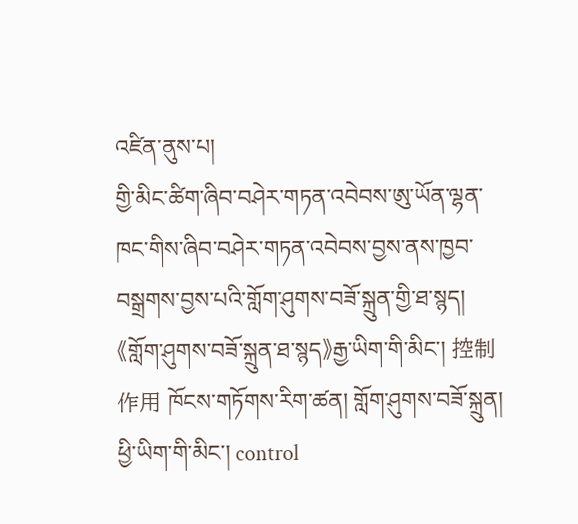འཛིན་ནུས་པ།
གྱི་མིང་ཚིག་ཞིབ་བཤེར་གཏན་འབེབས་ཨུ་ཡོན་ལྷན་ཁང་གིས་ཞིབ་བཤེར་གཏན་འབེབས་བྱས་ནས་ཁྱབ་བསྒྲགས་བྱས་པའི་གློག་ཤུགས་བཟོ་སྐྲུན་གྱི་ཐ་སྙད། 《གློག་ཤུགས་བཟོ་སྐྲུན་ཐ་སྙད》རྒྱ་ཡིག་གི་མིང་། 控制作用 ཁོངས་གཏོགས་རིག་ཚན། གློག་ཤུགས་བཟོ་སྐྲུན། ཕྱི་ཡིག་གི་མིང་། control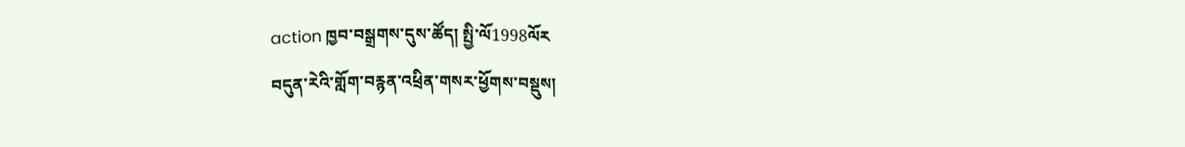action ཁྱབ་བསྒྲགས་དུས་ཚོད། སྤྱི་ལོ1998ལོར
བདུན་རེའི་གློག་བརྙན་འཕྲིན་གསར་ཕྱོགས་བསྡུས།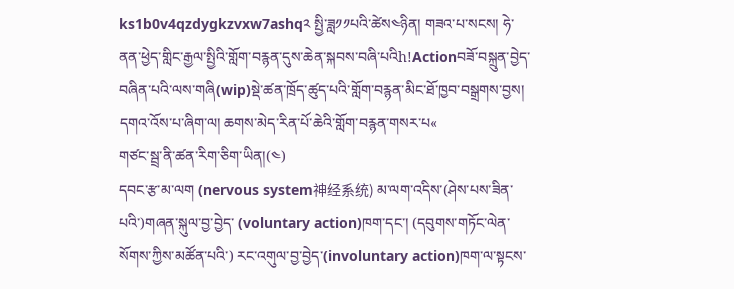ks1b0v4qzdygkzvxw7ashq༢ སྤྱི་ཟླ༡༡པའི་ཚེས༤ཉིན། གཟའ་པ་སངས། ཧེ་ནན་ཕྱེད་གླིང་རྒྱལ་སྤྱིའི་གློག་བརྙན་དུས་ཆེན་སྐབས་བཞི་པའིh!Actionབཟོ་བསྐྲུན་བྱེད་བཞིན་པའི་ལས་གཞི(wip)སྡེ་ཚན་ཁྲོད་ཚུད་པའི་གློག་བརྙན་མིང་ཐོ་ཁྱབ་བསྒྲགས་བྱས། དགའ་འོས་པ་ཞིག་ལ། ཆགས་མེད་རིན་པོ་ཆེའི་གློག་བརྙན་གསར་པ«
གཙང་སྦྲ་ནི་ཚན་རིག་ཅིག་ཡིན།(༤)
དབང་རྩ་མ་ལག (nervous system神经系统) མ་ལག་འདིས་(ཤེས་པས་ཟིན་པའི་)གཞན་སྐུལ་བྱ་བྱེད་ (voluntary action)ཁག་དང་། (དབུགས་གཏོང་ལེན་སོགས་ཀྱིས་མཚོན་པའི་) རང་འགུལ་བྱ་བྱེད་(involuntary action)ཁག་ལ་སྟངས་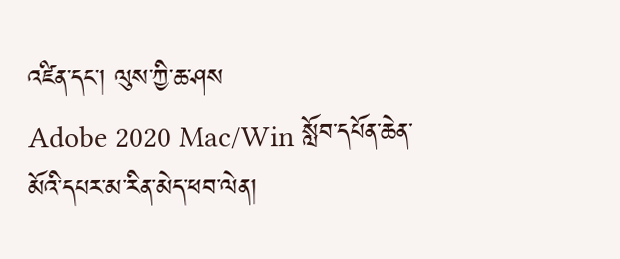འཛིན་དང་། ལུས་ཀྱི་ཆ་ཤས
Adobe 2020 Mac/Win སློབ་དཔོན་ཆེན་མོའི་དཔར་མ་རིན་མེད་ཕབ་ལེན།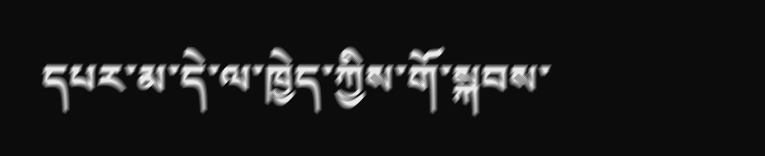དཔར་མ་དེ་ལ་ཁྱེད་ཀྱིས་གོ་སྐབས་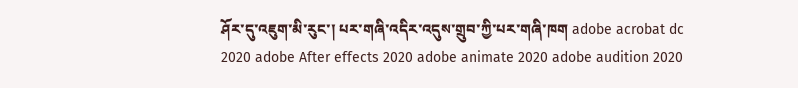ཤོར་དུ་འཇུག་མི་རུང་། པར་གཞི་འདིར་འདུས་གྲུབ་ཀྱི་པར་གཞི་ཁག adobe acrobat dc 2020 adobe After effects 2020 adobe animate 2020 adobe audition 2020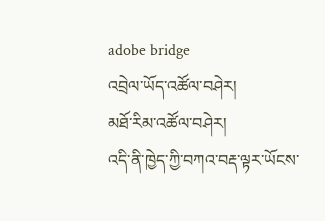adobe bridge
འབྲེལ་ཡོད་འཚོལ་བཤེར།
མཐོ་རིམ་འཚོལ་བཤེར།
འདི་ནི་ཁྱེད་ཀྱི་བཀའ་བརྡ་ལྟར་ཡོངས་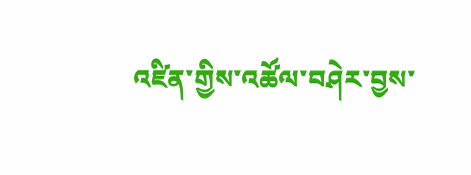འཛིན་གྱིས་འཚོལ་བཤེར་བྱས་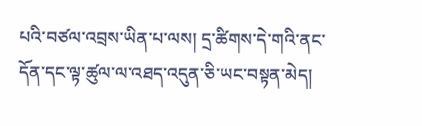པའི་བཙལ་འབྲས་ཡིན་པ་ལས། དྲ་ཚིགས་དེ་གའི་ནང་དོན་དང་ལྟ་ཚུལ་ལ་འཐད་འདུན་ཅི་ཡང་བསྟན་མེད།